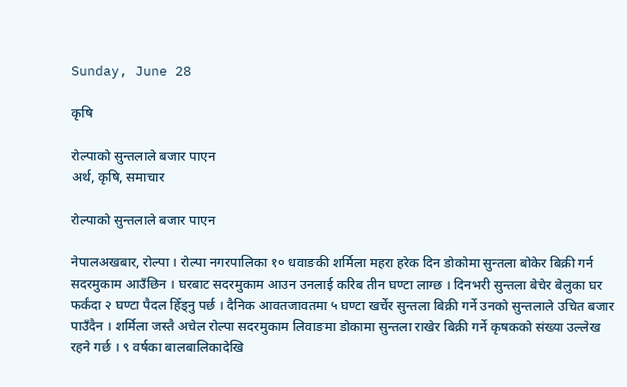Sunday, June 28

कृषि

रोल्पाको सुन्तलाले बजार पाएन
अर्थ, कृषि, समाचार

रोल्पाको सुन्तलाले बजार पाएन

नेपालअखबार, रोल्पा । रोल्पा नगरपालिका १० धवाङकी शर्मिला महरा हरेक दिन डोकोमा सुन्तला बोकेर बिक्री गर्न सदरमुकाम आउँछिन । घरबाट सदरमुकाम आउन उनलाई करिब तीन घण्टा लाग्छ । दिनभरी सुन्तला बेचेर बेलुका घर फर्कंदा २ घण्टा पैदल हिँड्नु पर्छ । दैनिक आवतजावतमा ५ घण्टा खर्चेर सुन्तला बिक्री गर्ने उनको सुन्तलाले उचित बजार पाउँदैन । शर्मिला जस्तै अचेल रोल्पा सदरमुकाम लिवाङमा डोकामा सुन्तला राखेर बिक्री गर्ने कृषकको संख्या उल्लेख रहने गर्छ । ९ वर्षका बालबालिकादेखि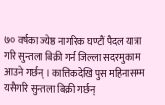७० वर्षका ज्येष्ठ नागरिक घण्टौं पैदल यात्रा गरि सुन्तला बिक्री गर्न जिल्ला सदरमुकाम आउने गर्छन् । कात्तिकदेखि पुस महिनासम्म यसैगरि सुन्तला बिक्री गर्छन्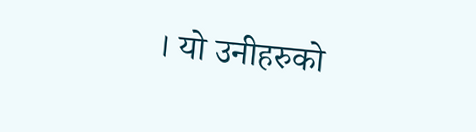। यो उनीहरुको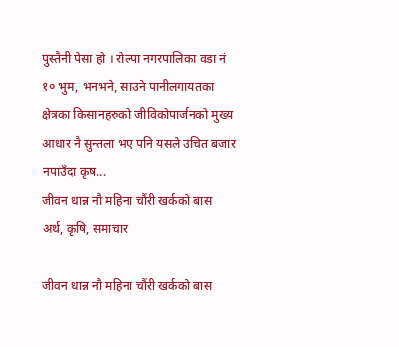पुस्तैनी पेसा हो । रोल्पा नगरपालिका वडा नं १० भुम, भनभने, साउने पानीलगायतका क्षेत्रका किसानहरुको जीविकोपार्जनको मुख्य आधार नै सुन्तला भए पनि यसले उचित बजार नपाउँदा कृष...
जीवन धान्न नौ महिना चौंरी खर्कको बास
अर्थ, कृषि, समाचार

जीवन धान्न नौ महिना चौंरी खर्कको बास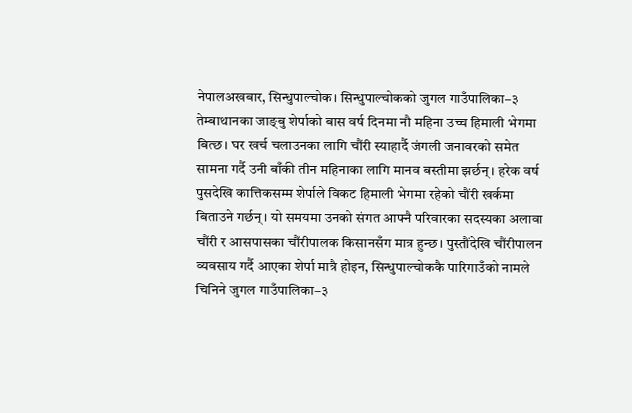नेपालअखबार, सिन्धुपाल्चोक। सिन्धुपाल्चोकको जुगल गाउँपालिका–३ तेम्बाथानका जाङ्बु शेर्पाको बास वर्ष दिनमा नौ महिना उच्च हिमाली भेगमा बित्छ। घर खर्च चलाउनका लागि चौंरी स्याहार्दै जंगली जनावरको समेत सामना गर्दै उनी बाँकी तीन महिनाका लागि मानव बस्तीमा झर्छन्। हरेक वर्ष पुसदेखि कात्तिकसम्म शेर्पाले विकट हिमाली भेगमा रहेको चौंरी खर्कमा बिताउने गर्छन्। यो समयमा उनको संगत आफ्नै परिवारका सदस्यका अलावा चौंरी र आसपासका चौंरीपालक किसानसँग मात्र हुन्छ। पुस्तौंदेखि चौंरीपालन व्यवसाय गर्दै आएका शेर्पा मात्रै होइन, सिन्धुपाल्चोककै पारिगाउँको नामले चिनिने जुगल गाउँपालिका–३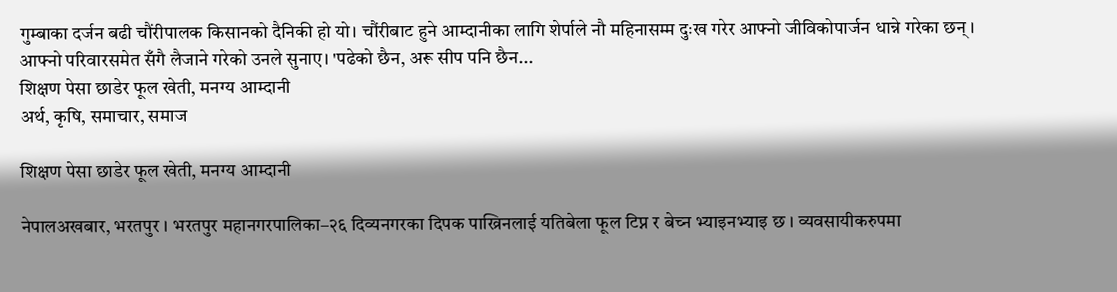गुम्बाका दर्जन बढी चौंरीपालक किसानको दैनिकी हो यो। चौंरीबाट हुने आम्दानीका लागि शेर्पाले नौ महिनासम्म दुःख गरेर आफ्नो जीविकोपार्जन धान्ने गरेका छन्। आफ्नो परिवारसमेत सँगै लैजाने गरेको उनले सुनाए। 'पढेको छैन, अरू सीप पनि छैन...
शिक्षण पेसा छाडेर फूल खेती, मनग्य आम्दानी
अर्थ, कृषि, समाचार, समाज

शिक्षण पेसा छाडेर फूल खेती, मनग्य आम्दानी

नेपालअखबार, भरतपुर । भरतपुर महानगरपालिका–२६ दिव्यनगरका दिपक पाख्रिनलाई यतिबेला फूल टिप्न र बेच्न भ्याइनभ्याइ छ । व्यवसायीकरुपमा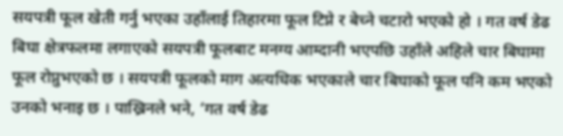सयपत्री फूल खेती गर्नु भएका उहाँलाई तिहारमा फूल टिप्ने र बेच्ने चटारो भएको हो । गत वर्ष डेढ बिघा क्षेत्रफलमा लगाएको सयपत्री फूलबाट मनग्य आम्दानी भएपछि उहाँले अहिले चार बिघामा फूल रोप्नुभएको छ । सयपत्री फूलको माग अत्यधिक भएकाले चार बिघाको फूल पनि कम भएको उनको भनाइ छ । पाख्रिनले भने, ‘गत वर्ष डेढ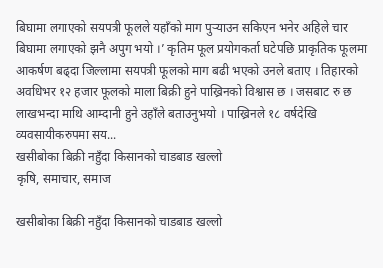बिघामा लगाएको सयपत्री फूलले यहाँको माग पुर्‍याउन सकिएन भनेर अहिले चार बिघामा लगाएको झनै अपुग भयो ।’ कृतिम फूल प्रयोगकर्ता घटेपछि प्राकृतिक फूलमा आकर्षण बढ्दा जिल्लामा सयपत्री फूलको माग बढी भएको उनले बताए । तिहारको अवधिभर १२ हजार फूलको माला बिक्री हुने पाख्रिनको विश्वास छ । जसबाट रु छ लाखभन्दा माथि आम्दानी हुने उहाँले बताउनुभयो । पाख्रिनले १८ वर्षदेखि व्यवसायीकरुपमा सय...
खसीबोका बिक्री नहुँदा किसानको चाडबाड खल्लो
कृषि, समाचार, समाज

खसीबोका बिक्री नहुँदा किसानको चाडबाड खल्लो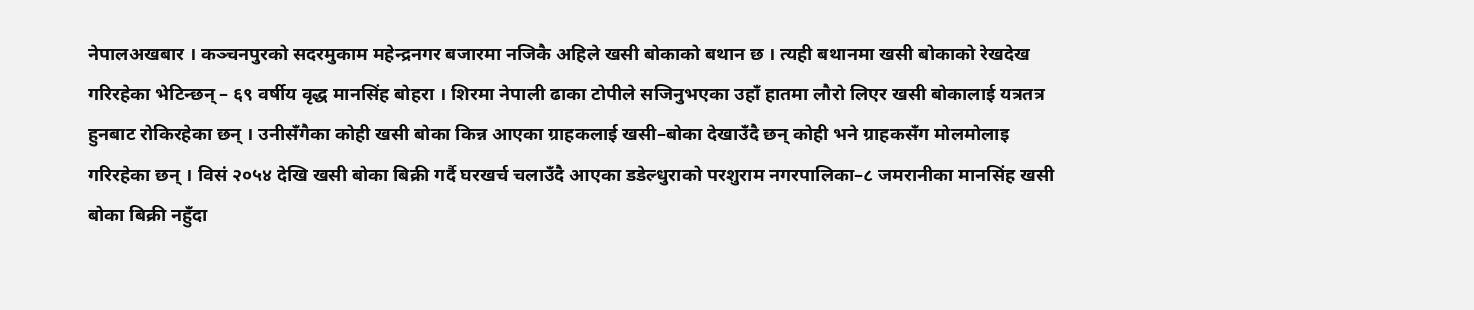नेपालअखबार । कञ्चनपुरको सदरमुकाम महेन्द्रनगर बजारमा नजिकै अहिले खसी बोकाको बथान छ । त्यही बथानमा खसी बोकाको रेखदेख गरिरहेका भेटिन्छन् – ६९ वर्षीय वृद्ध मानसिंह बोहरा । शिरमा नेपाली ढाका टोपीले सजिनुभएका उहाँ हातमा लौरो लिएर खसी बोकालाई यत्रतत्र हुनबाट रोकिरहेका छन् । उनीसँगैका कोही खसी बोका किन्न आएका ग्राहकलाई खसी–बोका देखाउँदै छन् कोही भने ग्राहकसँग मोलमोलाइ गरिरहेका छन् । विसं २०५४ देखि खसी बोका बिक्री गर्दै घरखर्च चलाउँदै आएका डडेल्धुराको परशुराम नगरपालिका–८ जमरानीका मानसिंह खसी बोका बिक्री नहुँदा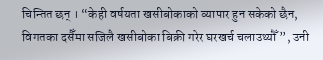चिन्तित छन् । “केही वर्षयता खसीबोकाको व्यापार हुन सकेको छैन, विगतका दसैँमा सजिलै खसीबोका बिक्री गरेर घरखर्च चलाउथ्यौँ”, उनी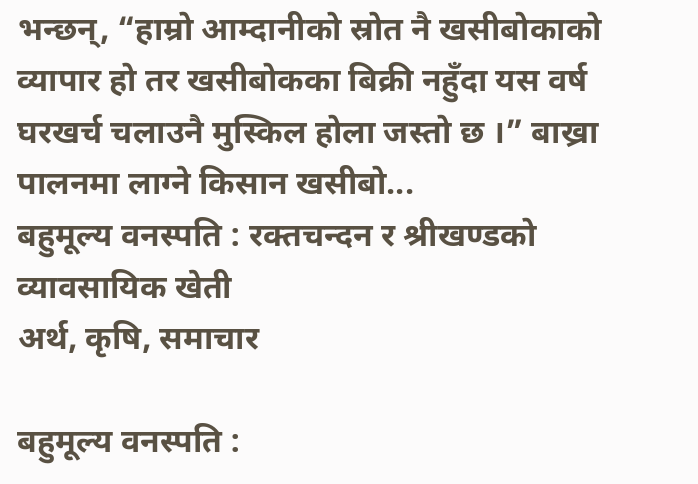भन्छन्, “हाम्रो आम्दानीको स्रोत नै खसीबोकाको व्यापार हो तर खसीबोकका बिक्री नहुँदा यस वर्ष घरखर्च चलाउनै मुस्किल होला जस्तो छ ।” बाख्रा पालनमा लाग्ने किसान खसीबो...
बहुमूल्य वनस्पति : रक्तचन्दन र श्रीखण्डको व्यावसायिक खेती
अर्थ, कृषि, समाचार

बहुमूल्य वनस्पति :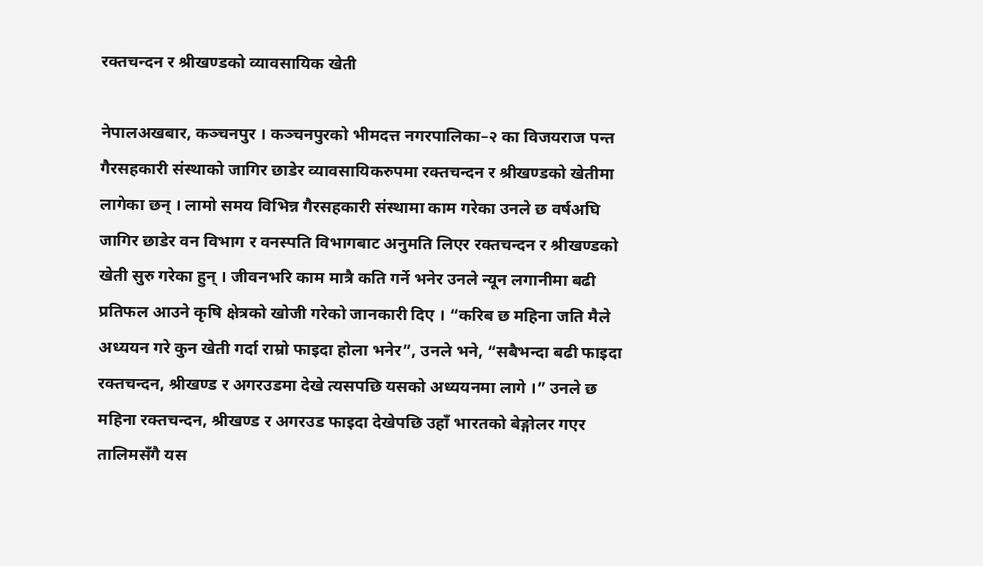रक्तचन्दन र श्रीखण्डको व्यावसायिक खेती

नेपालअखबार, कञ्चनपुर । कञ्चनपुरको भीमदत्त नगरपालिका–२ का विजयराज पन्त गैरसहकारी संस्थाको जागिर छाडेर व्यावसायिकरुपमा रक्तचन्दन र श्रीखण्डको खेतीमा लागेका छन् । लामो समय विभिन्न गैरसहकारी संस्थामा काम गरेका उनले छ वर्षअघि जागिर छाडेर वन विभाग र वनस्पति विभागबाट अनुमति लिएर रक्तचन्दन र श्रीखण्डको खेती सुरु गरेका हुन् । जीवनभरि काम मात्रै कति गर्ने भनेर उनले न्यून लगानीमा बढी प्रतिफल आउने कृषि क्षेत्रको खोजी गरेको जानकारी दिए । “करिब छ महिना जति मैले अध्ययन गरे कुन खेती गर्दा राम्रो फाइदा होला भनेर”, उनले भने, “सबैभन्दा बढी फाइदा रक्तचन्दन, श्रीखण्ड र अगरउडमा देखे त्यसपछि यसको अध्ययनमा लागे ।” उनले छ महिना रक्तचन्दन, श्रीखण्ड र अगरउड फाइदा देखेपछि उहाँ भारतको बेङ्गोलर गएर तालिमसँगै यस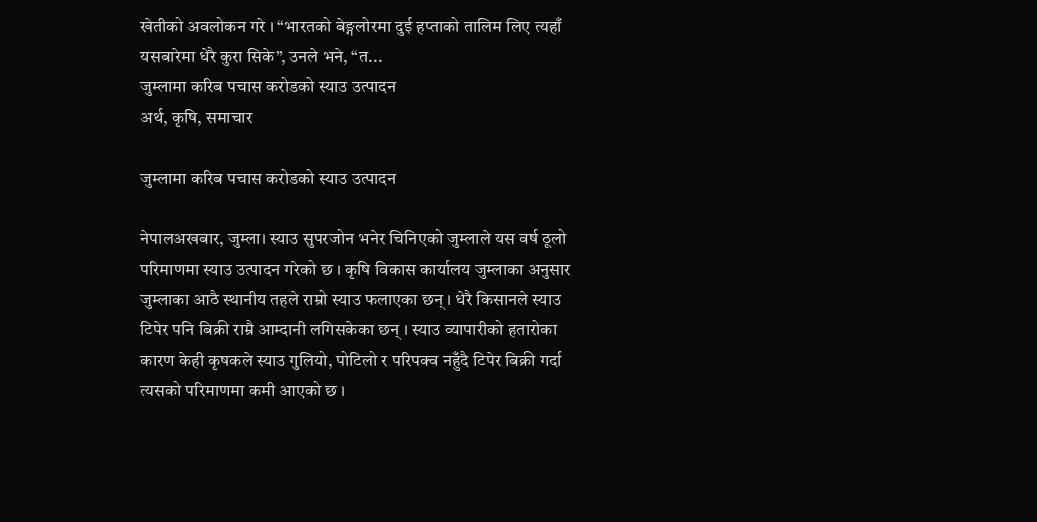खेतीको अवलोकन गरे । “भारतको बेङ्गलोरमा दुई हप्ताको तालिम लिए त्यहाँ यसबारेमा धेरै कुरा सिके”, उनले भने, “त...
जुम्लामा करिब पचास करोडको स्याउ उत्पादन
अर्थ, कृषि, समाचार

जुम्लामा करिब पचास करोडको स्याउ उत्पादन

नेपालअखबार, जुम्ला। स्याउ सुपरजोन भनेर चिनिएको जुम्लाले यस वर्ष ठूलो परिमाणमा स्याउ उत्पादन गरेको छ । कृषि विकास कार्यालय जुम्लाका अनुसार जुम्लाका आठै स्थानीय तहले राम्रो स्याउ फलाएका छन् । धेरै किसानले स्याउ टिपेर पनि बिक्री राम्रै आम्दानी लगिसकेका छन् । स्याउ व्यापारीको हतारोका कारण केही कृषकले स्याउ गुलियो, पोटिलो र परिपक्व नहुँदै टिपेर बिक्री गर्दा त्यसको परिमाणमा कमी आएको छ ।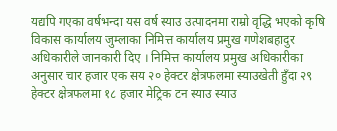यद्यपि गएका वर्षभन्दा यस वर्ष स्याउ उत्पादनमा राम्रो वृद्धि भएको कृषि विकास कार्यालय जुम्लाका निमित्त कार्यालय प्रमुख गणेशबहादुर अधिकारीले जानकारी दिए । निमित्त कार्यालय प्रमुख अधिकारीका अनुसार चार हजार एक सय २० हेक्टर क्षेत्रफलमा स्याउखेती हुँदा २९ हेक्टर क्षेत्रफलमा १८ हजार मेट्रिक टन स्याउ स्याउ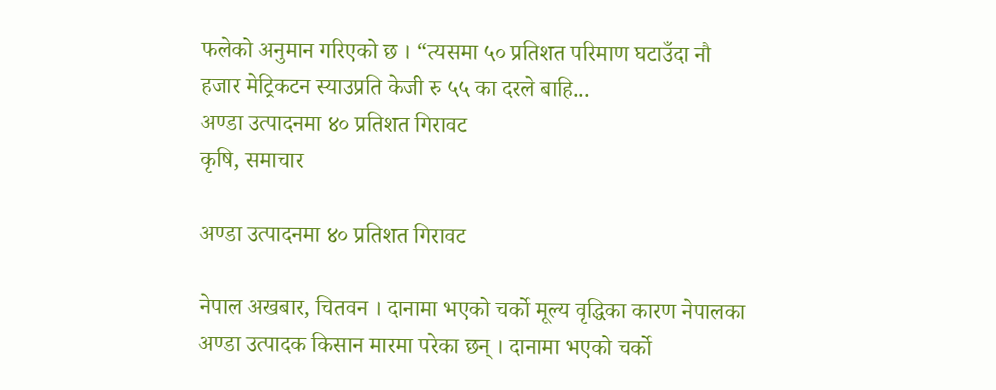फलेको अनुमान गरिएको छ । “त्यसमा ५० प्रतिशत परिमाण घटाउँदा नौ हजार मेट्रिकटन स्याउप्रति केजी रु ५५ का दरले बाहि...
अण्डा उत्पादनमा ४० प्रतिशत गिरावट
कृषि, समाचार

अण्डा उत्पादनमा ४० प्रतिशत गिरावट

नेपाल अखबार, चितवन । दानामा भएको चर्को मूल्य वृद्धिका कारण नेपालका अण्डा उत्पादक किसान मारमा परेका छन् । दानामा भएको चर्को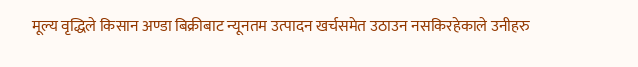मूल्य वृद्धिले किसान अण्डा बिक्रीबाट न्यूनतम उत्पादन खर्चसमेत उठाउन नसकिरहेकाले उनीहरु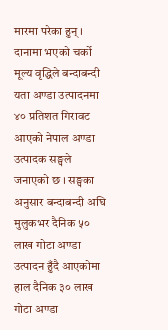मारमा परेका हुन् । दानामा भएको चर्को मूल्य वृद्धिले बन्दाबन्दी यता अण्डा उत्पादनमा ४० प्रतिशत गिरावट आएको नेपाल अण्डा उत्पादक सङ्घले जनाएको छ । सङ्घका अनुसार बन्दाबन्दी अघि मुलुकभर दैनिक ५० लाख गोटा अण्डा उत्पादन हुँदै आएकोमा हाल दैनिक ३० लाख गोटा अण्डा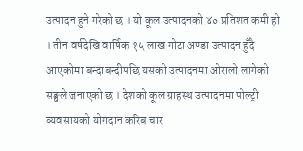उत्पादन हुने गरेको छ । यो कूल उत्पादनको ४० प्रतिशत कमी हो । तीन वर्षदेखि वार्षिक १५ लाख गोटा अण्डा उत्पादन हुँदै आएकोमा बन्दाबन्दीपछि यसको उत्पादनमा ओरालो लागेको सङ्घले जनाएको छ । देशको कूल ग्राहस्थ उत्पादनमा पोल्ट्री व्यवसायको योगदान करिब चार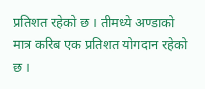प्रतिशत रहेको छ । तीमध्ये अण्डाको मात्र करिब एक प्रतिशत योगदान रहेको छ ।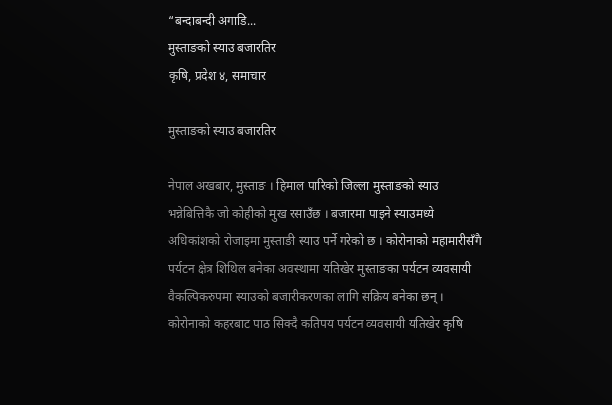“बन्दाबन्दी अगाडि...
मुस्ताङको स्याउ बजारतिर
कृषि, प्रदेश ४, समाचार

मुस्ताङको स्याउ बजारतिर

नेपाल अखबार, मुस्ताङ । हिमाल पारिको जिल्ला मुस्ताङको स्याउ भन्नेबित्तिकै जो कोहीको मुख रसाउँछ । बजारमा पाइने स्याउमध्ये अधिकांशको रोजाइमा मुस्ताङी स्याउ पर्ने गरेको छ । कोरोनाको महामारीसँगै पर्यटन क्षेत्र शिथिल बनेका अवस्थामा यतिखेर मुस्ताङका पर्यटन व्यवसायी वैकल्पिकरुपमा स्याउको बजारीकरणका लागि सक्रिय बनेका छन् । कोरोनाको कहरबाट पाठ सिक्दै कतिपय पर्यटन व्यवसायी यतिखेर कृषि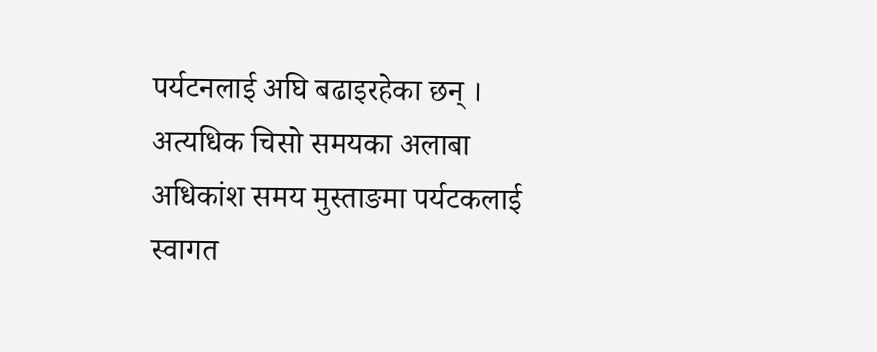पर्यटनलाई अघि बढाइरहेका छन् । अत्यधिक चिसो समयका अलाबा अधिकांश समय मुस्ताङमा पर्यटकलाई स्वागत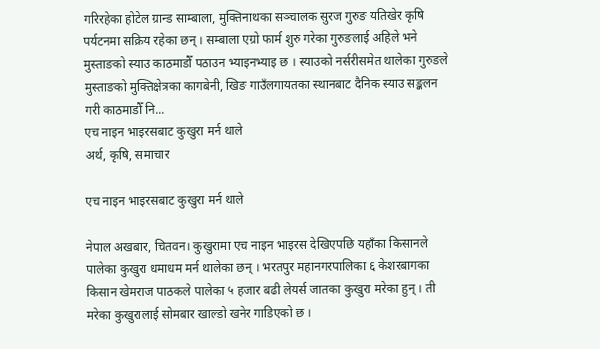गरिरहेका होटेल ग्रान्ड साम्बाला, मुक्तिनाथका सञ्चालक सुरज गुरुङ यतिखेर कृषि पर्यटनमा सक्रिय रहेका छन् । सम्बाला एग्रो फार्म शुरु गरेका गुरुङलाई अहिले भने मुस्ताङको स्याउ काठमाडौँ पठाउन भ्याइनभ्याइ छ । स्याउको नर्सरीसमेत थालेका गुरुङले मुस्ताङको मुक्तिक्षेत्रका कागबेनी, खिङ गाउँलगायतका स्थानबाट दैनिक स्याउ सङ्कलन गरी काठमाडौँ नि...
एच नाइन भाइरसबाट कुखुरा मर्न थाले
अर्थ, कृषि, समाचार

एच नाइन भाइरसबाट कुखुरा मर्न थाले

नेपाल अखबार, चितवन। कुखुरामा एच नाइन भाइरस देखिएपछि यहाँका किसानले पालेका कुखुरा धमाधम मर्न थालेका छन् । भरतपुर महानगरपालिका ६ केशरबागका किसान खेमराज पाठकले पालेका ५ हजार बढी लेयर्स जातका कुखुरा मरेका हुन् । ती मरेका कुखुरालाई सोमबार खाल्डो खनेर गाडिएको छ ।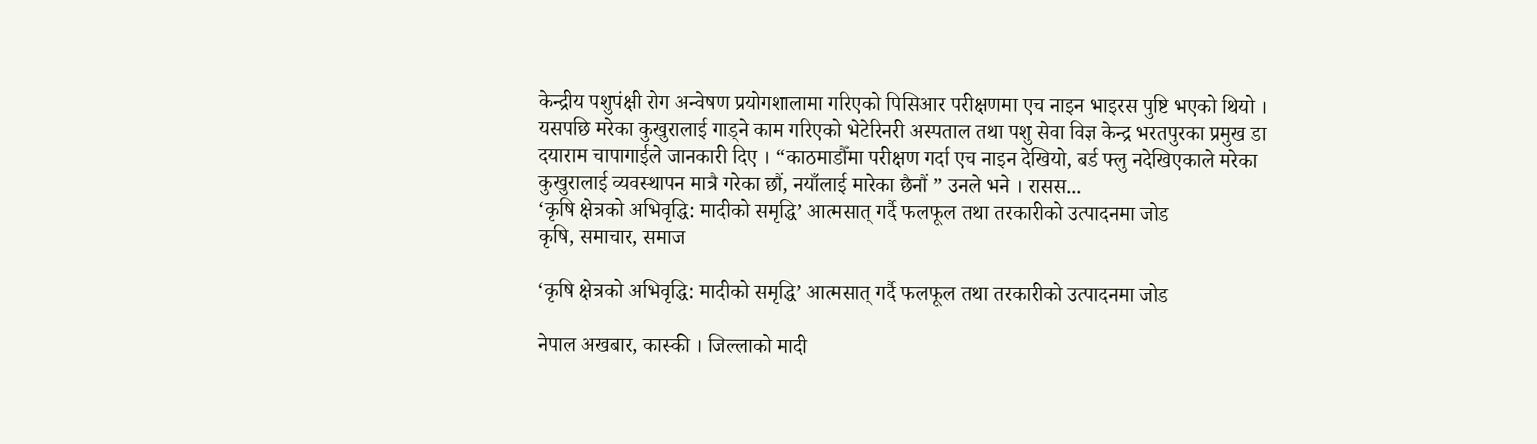केन्द्रीय पशुपंक्षी रोग अन्वेषण प्रयोगशालामा गरिएको पिसिआर परीक्षणमा एच नाइन भाइरस पुष्टि भएको थियो । यसपछि मरेका कुखुरालाई गाड्ने काम गरिएको भेटेरिनरी अस्पताल तथा पशु सेवा विज्ञ केन्द्र भरतपुरका प्रमुख डा दयाराम चापागाईले जानकारी दिए । “काठमाडौँमा परीक्षण गर्दा एच नाइन देखियो, बर्ड फ्लु नदेखिएकाले मरेका कुखुरालाई व्यवस्थापन मात्रै गरेका छौं, नयाँलाई मारेका छैनौं ” उनले भने । रासस...
‘कृषि क्षेत्रको अभिवृद्धि: मादीको समृद्धि’ आत्मसात् गर्दै फलफूल तथा तरकारीको उत्पादनमा जोड
कृषि, समाचार, समाज

‘कृषि क्षेत्रको अभिवृद्धि: मादीको समृद्धि’ आत्मसात् गर्दै फलफूल तथा तरकारीको उत्पादनमा जोड

नेपाल अखबार, कास्की । जिल्लाको मादी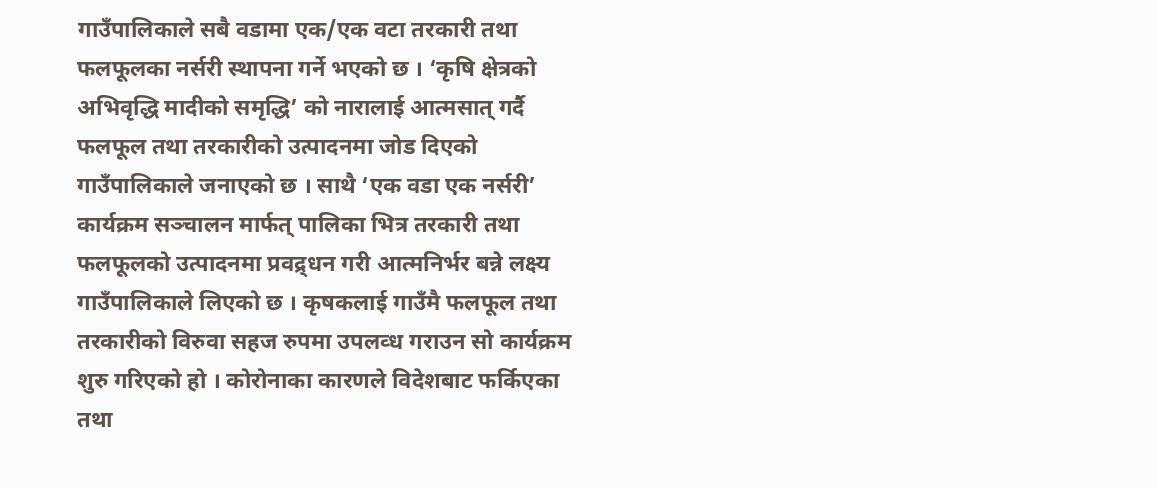गाउँपालिकाले सबै वडामा एक/एक वटा तरकारी तथा फलफूलका नर्सरी स्थापना गर्ने भएको छ । ‘कृषि क्षेत्रको अभिवृद्धि मादीको समृद्धि’ को नारालाई आत्मसात् गर्दै फलफूल तथा तरकारीको उत्पादनमा जोड दिएको गाउँपालिकाले जनाएको छ । साथै ‘एक वडा एक नर्सरी’ कार्यक्रम सञ्चालन मार्फत् पालिका भित्र तरकारी तथा फलफूलको उत्पादनमा प्रवद्र्धन गरी आत्मनिर्भर बन्ने लक्ष्य गाउँपालिकाले लिएको छ । कृषकलाई गाउँमै फलफूल तथा तरकारीको विरुवा सहज रुपमा उपलव्ध गराउन सो कार्यक्रम शुरु गरिएको हो । कोरोनाका कारणले विदेशबाट फर्किएका तथा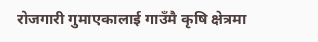रोजगारी गुमाएकालाई गाउँमै कृषि क्षेत्रमा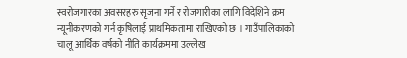स्वरोजगारका अवसरहरु सृजना गर्ने र रोजगारीका लागि विदेशिने क्रम न्यूनीकरणको गर्न कृषिलाई प्राथमिकतामा राखिएको छ । गाउँपालिकाको चालू आर्थिक वर्षको नीति कार्यक्रममा उल्लेख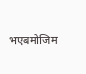भएबमोजिम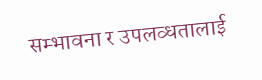सम्भावना र उपलव्धतालाई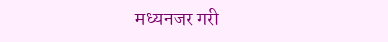मध्यनजर गरी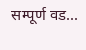सम्पूर्ण वड...